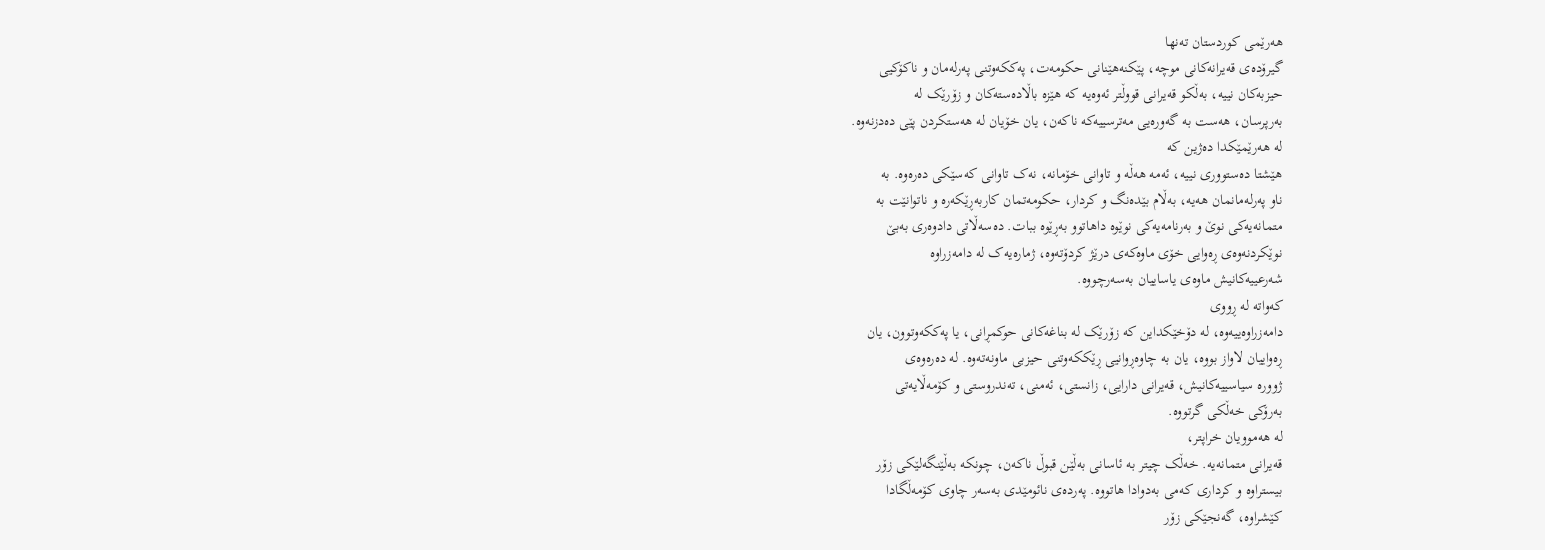هەرێمی کوردستان تەنها
گیرۆدەی قەیرانەکانی موچە، پێکنەهێنانی حکومەت، پەککەوتنی پەرلەمان و ناکۆکیی
حیزبەکان نییە، بەڵکو قەیرانی قووڵتر ئەوەیە کە هێزە باڵادەستەکان و زۆرێک لە
بەرپرسان، هەست بە گەورەیی مەترسییەکە ناکەن، یان خۆیان لە هەستکردن پێی دەدزنەوە.
لە هەرێمێکدا دەژین کە
هێشتا دەستووری نییە، ئەمە هەڵە و تاوانی خۆمانە، نەک تاوانی کەسێکی دەرەوە. بە
ناو پەرلەمانمان هەیە، بەڵام بێدەنگ و کردار، حکومەتمان کاربەڕێکەرە و ناتوانێت بە
متمانەیەکی نوێ و بەرنامەیەکی نوێوە داهاتوو بەڕێوە ببات. دەسەڵاتی دادوەری بەبێ
نوێکردنەوەی ڕەوایی خۆی ماوەکەی درێژ کردۆتەوە، ژمارەیەک لە دامەزراوە
شەرعییەکانیش ماوەی یاساییان بەسەرچووە.
کەواتە لە ڕووی
دامەزراوەییەوە، لە دۆخێکداین کە زۆرێک لە بناغەکانی حوکمڕانی، یا پەککەوتوون، یان
ڕەواییان لاواز بووە، یان بە چاوەڕوانیی ڕێککەوتنی حیزبی ماونەتەوە. لە دەرەوەی
ژوورە سیاسییەکانیش، قەیرانی دارایی، زانستی، ئەمنی، تەندروستی و کۆمەڵایەتی
بەرۆکی خەڵکی گرتووە.
لە هەموویان خراپتر،
قەیرانی متمانەیە. خەڵک چیتر بە ئاسانی بەڵێن قبوڵ ناکەن، چونکە بەڵێنگەلێکی زۆر
بیستراوە و کرداری کەمی بەدوادا هاتووە. پەردەی نائومێدی بەسەر چاوی کۆمەڵگادا
کێشراوە، گەنجێکی زۆر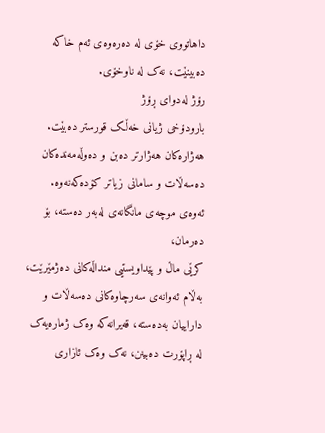داهاتووی خۆی لە دەرەوەی ئەم خاکە دەبینێت، نەک لە ناوخۆی.
رۆژ لەدوای ڕۆژ
بارودۆخی ژیانی خەڵک قورستر دەبێت. هەژارەکان هەژارتر دەبن و دەوڵەمەندەکان
دەسەڵات و سامانی زیاتر کۆدەکەنەوە. ئەوەی موچەی مانگانەی لەبەر دەستە، بۆ دەرمان،
کرێی ماڵ و پێداویستیی منداڵەکانی دەژمێرێت، بەڵام ئەوانەی سەرچاوەکانی دەسەڵات و
داراییان بەدەستە، قەیرانەکە وەک ژمارەیەک لە ڕاپۆرت دەبینن، نەک وەک ئازاری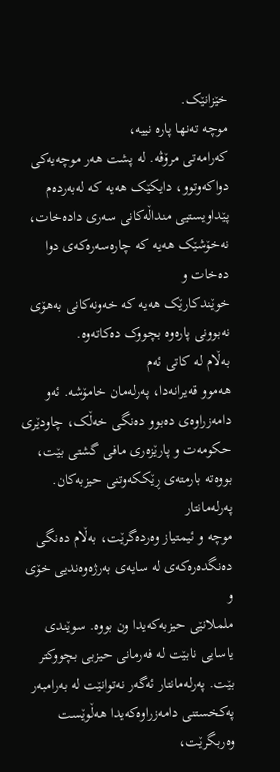خێزانێک.
موچە تەنها پارە نییە،
کەرامەتی مرۆڤە. لە پشت هەر موچەیەکی دواکەوتوو، دایکێک هەیە کە لەبەردەم
پێداویستیی منداڵەکانی سەری دادەخات، نەخۆشێک هەیە کە چارەسەرەکەی دوا دەخات و
خوێندکارێک هەیە کە خەونەکانی بەهۆی نەبوونی پارەوە بچووک دەکاتەوە.
بەڵام لە کاتی ئەم
هەموو قەیرانەدا، پەرلەمان خامۆشە. ئەو دامەزراوەی دەبوو دەنگی خەڵک، چاودێری
حکومەت و پارێزەری مافی گشتی بێت، بووەتە بارمتەی ڕێککەوتنی حیزبەکان. پەرلەمانتار
موچە و ئیمتیاز وەردەگرێت، بەڵام دەنگی دەنگدەرەکەی لە سایەی بەرژەوەندیی خۆی و
ململانێی حیزبەکەیدا ون بووە. سوێندی یاسایی نابێت لە فەرمانی حیزبی بچووکتر
بێت. پەرلەمانتار ئەگەر نەتوانێت لە بەرامبەر پەکخستنی دامەزراوەکەیدا هەڵوێست وەربگرێت،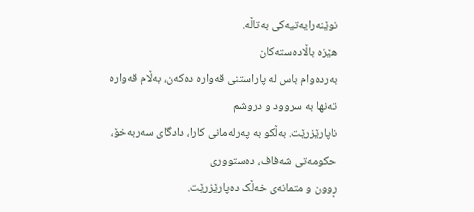نوێنەرایەتیەکی بەتاڵە.
هێزە باڵادەستەکان
بەردەوام باس لە پاراستنی قەوارە دەکەن، بەڵام قەوارە تەنها بە سروود و دروشم
ناپارێزرێت. بەڵکو بە پەرلەمانی کارا، دادگای سەربەخۆ، حکومەتی شەفاف، دەستووری
ڕوون و متمانەی خەڵک دەپارێزرێت.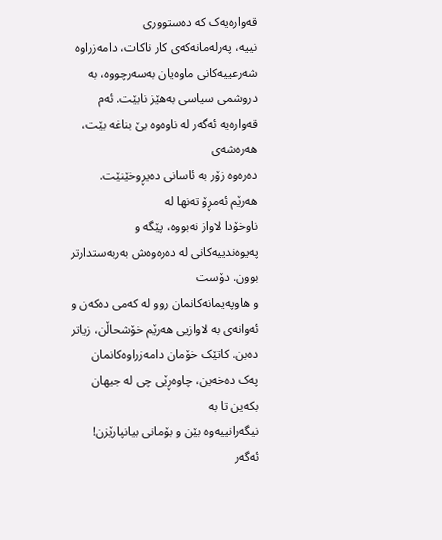قەوارەیەک کە دەستووری
نییە، پەرلەمانەکەی کار ناکات، دامەزراوە شەرعییەکانی ماوەیان بەسەرچووە، بە
دروشمی سیاسی بەهێز نابێت. ئەم قەوارەیە ئەگەر لە ناوەوە بێ بناغە بێت، هەرەشەی
دەرەوە زۆر بە ئاسانی دەیڕوخێنێت.
هەرێم ئەمڕۆ تەنها لە
ناوخۆدا لاواز نەبووە، پێگە و پەیوەندییەکانی لە دەرەوەش بەربەستدارتر بوون. دۆست
و هاوپەیمانەکانمان روو لە کەمی دەکەن و ئەوانەی بە لاوازیی هەرێم خۆشحاڵن، زیاتر
دەبن. کاتێک خۆمان دامەزراوەکانمان پەک دەخەین، چاوەڕێی چی لە جیهان بکەین تا بە
نیگەرانییەوە بێن و بۆمانی بیانپارێزن!
ئەگەر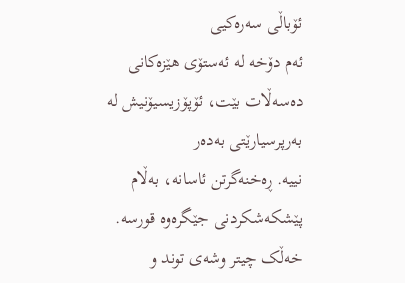ئۆباڵی سەرەکیی
ئەم دۆخە لە ئەستۆی هێزەکانی دەسەڵات بێت، ئۆپۆزیسیۆنیش لە بەرپرسیارێتی بەدەر
نییە. ڕەخنەگرتن ئاسانە، بەڵام پێشکەشکردنی جێگرەوە قورسە. خەڵک چیتر وشەی توند و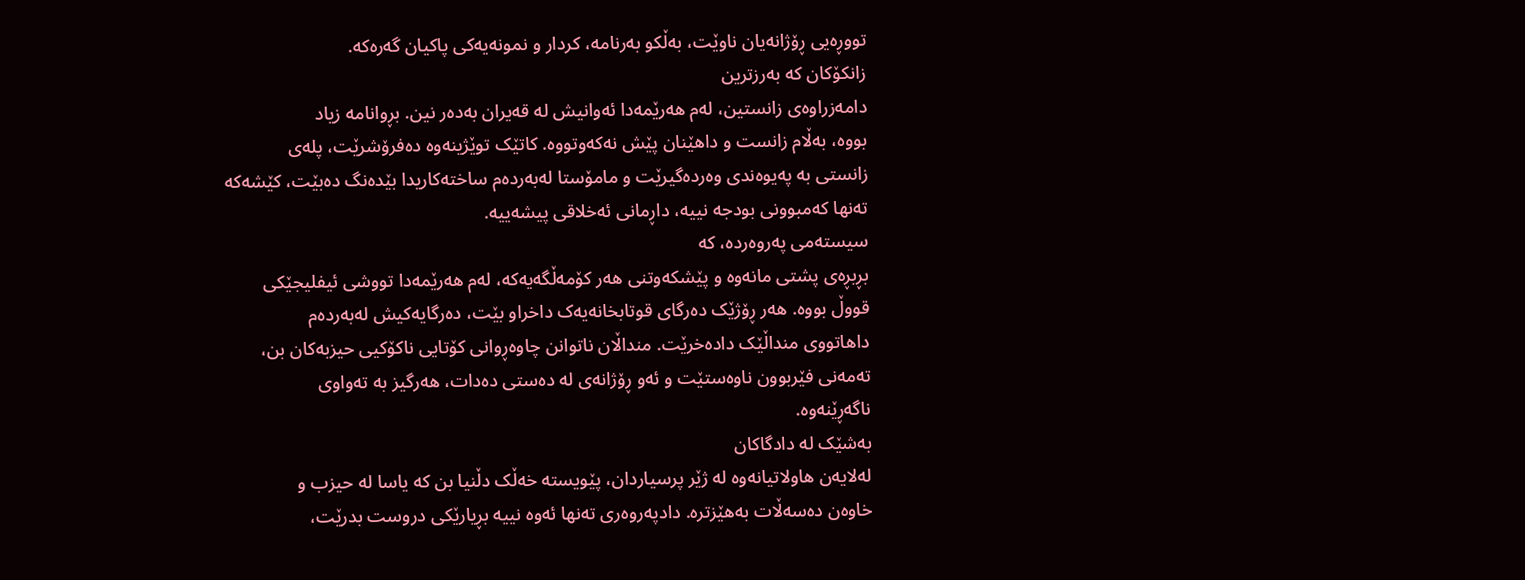تووڕەیی ڕۆژانەیان ناوێت، بەڵکو بەرنامە، کردار و نمونەیەکی پاکیان گەرەکە.
زانکۆکان کە بەرزترین
دامەزراوەی زانستین، لەم هەرێمەدا ئەوانیش لە قەیران بەدەر نین. بڕوانامە زیاد
بووە، بەڵام زانست و داهێنان پێش نەکەوتووە. کاتێک توێژینەوە دەفرۆشرێت، پلەی
زانستی بە پەیوەندی وەردەگیرێت و مامۆستا لەبەردەم ساختەکاریدا بێدەنگ دەبێت، کێشەکە
تەنها کەمبوونی بودجە نییە، داڕمانی ئەخلاقی پیشەییە.
سیستەمی پەروەردە، کە
بڕبڕەی پشتی مانەوە و پێشکەوتنی هەر کۆمەڵگەیەکە، لەم هەرێمەدا تووشی ئیفلیجێکی
قووڵ بووە. هەر ڕۆژێک دەرگای قوتابخانەیەک داخراو بێت، دەرگایەکیش لەبەردەم
داهاتووی منداڵێک دادەخرێت. منداڵان ناتوانن چاوەڕوانی کۆتایی ناکۆکیی حیزبەکان بن،
تەمەنی فێربوون ناوەستێت و ئەو ڕۆژانەی لە دەستی دەدات، هەرگیز بە تەواوی
ناگەڕێنەوە.
بەشێک لە دادگاکان
لەلایەن هاولاتیانەوە لە ژێر پرسیاردان، پێویستە خەڵک دڵنیا بن کە یاسا لە حیزب و
خاوەن دەسەڵات بەهێزترە. دادپەروەری تەنها ئەوە نییە بڕیارێکی دروست بدرێت،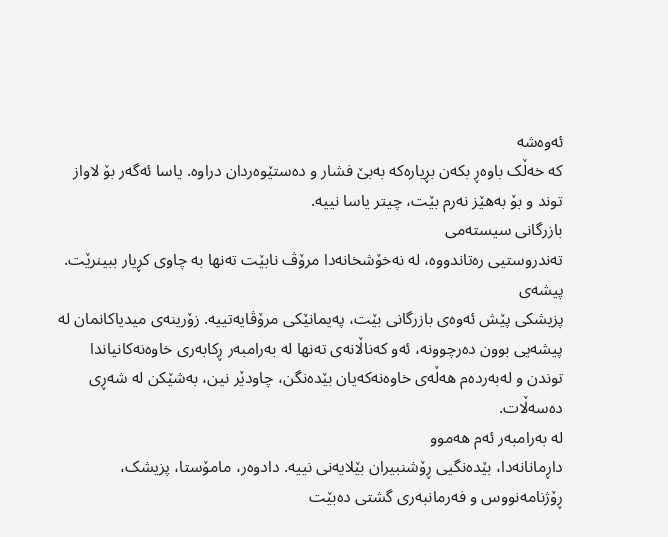ئەوەشە
کە خەڵک باوەڕ بکەن بڕیارەکە بەبێ فشار و دەستێوەردان دراوە. یاسا ئەگەر بۆ لاواز
توند و بۆ بەهێز نەرم بێت، چیتر یاسا نییە.
بازرگانی سیستەمی
تەندروستیی رەتاندووە، لە نەخۆشخانەدا مرۆڤ نابێت تەنها بە چاوی کڕیار ببینرێت. پیشەی
پزیشکی پێش ئەوەی بازرگانی بێت، پەیمانێکی مرۆڤایەتییە. زۆرینەی میدیاکانمان لە
پیشەیی بوون دەرچوونە، ئەو کەناڵانەی تەنها لە بەرامبەر ڕکابەری خاوەنەکانیاندا
توندن و لەبەردەم هەڵەی خاوەنەکەیان بێدەنگن، چاودێر نین، بەشێکن لە شەڕی دەسەڵات.
لە بەرامبەر ئەم هەموو
داڕمانانەدا، بێدەنگیی ڕۆشنبیران بێلایەنی نییە. دادوەر، مامۆستا، پزیشک،
ڕۆژنامەنووس و فەرمانبەری گشتی دەبێت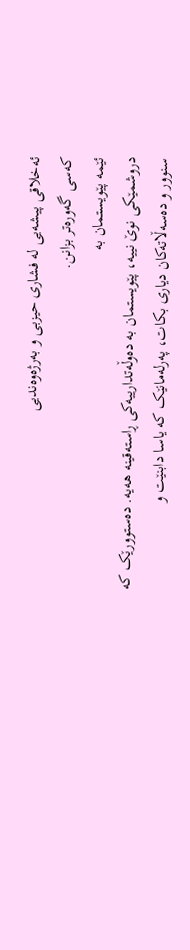ئەخلاقی پیشەیی لە فشاری حیزبی و بەرژەوەندیی
کەسی گەورەتر بزانن.
ئێمە پێویستمان بە
دروشمێکی نوێ نییە، پێویستمان بە دەوڵەتدارییەکی ڕاستەقینە هەیە. دەستوورێک کە
سنوور و دەسەڵاتەکان دیاری بکات، پەرلەمانێک کە یاسا دابنێت و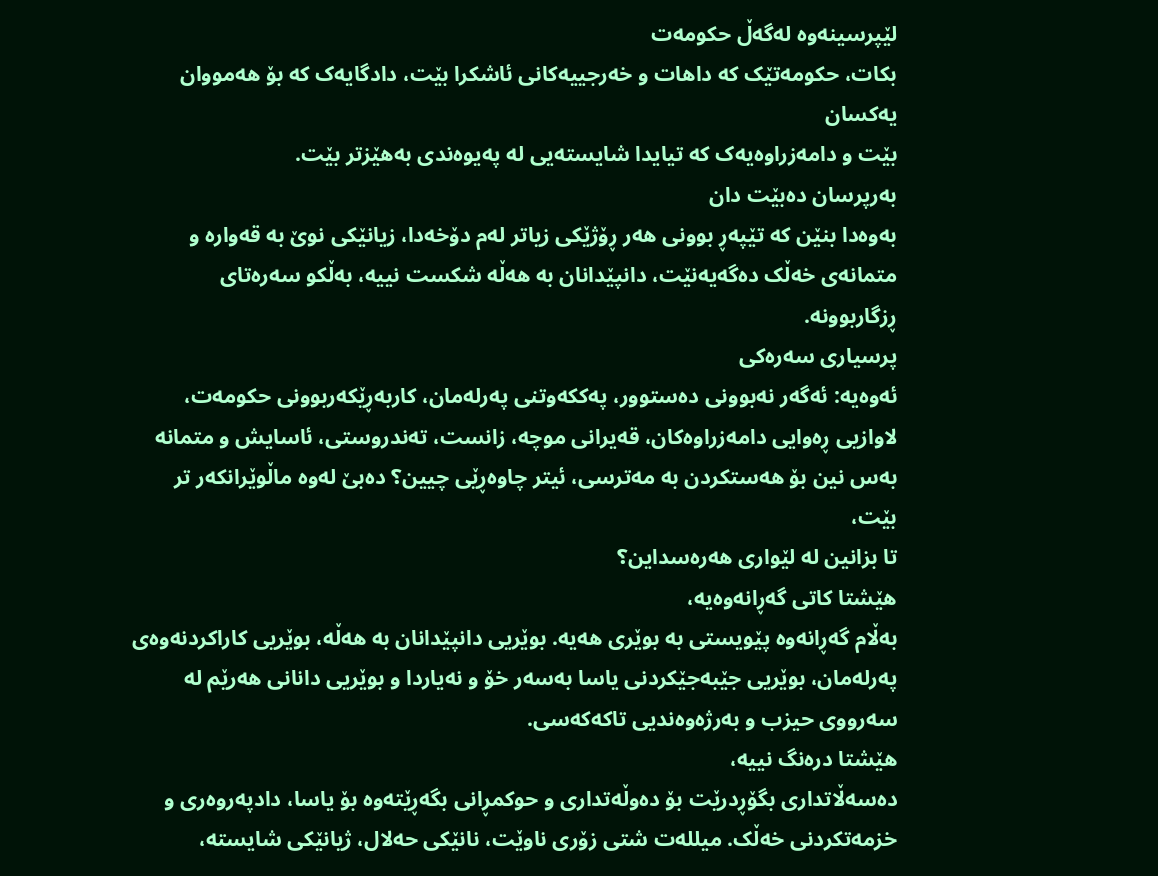لێپرسینەوە لەگەڵ حکومەت
بکات، حکومەتێک کە داهات و خەرجییەکانی ئاشکرا بێت، دادگایەک کە بۆ هەمووان یەکسان
بێت و دامەزراوەیەک کە تیایدا شایستەیی لە پەیوەندی بەهێزتر بێت.
بەرپرسان دەبێت دان
بەوەدا بنێن کە تێپەڕ بوونی هەر ڕۆژێکی زیاتر لەم دۆخەدا، زیانێکی نوێ بە قەوارە و
متمانەی خەڵک دەگەیەنێت، دانپێدانان بە هەڵە شکست نییە، بەڵکو سەرەتای ڕزگاربوونە.
پرسیاری سەرەکی
ئەوەیە: ئەگەر نەبوونی دەستوور، پەککەوتنی پەرلەمان، کاربەڕێکەربوونی حکومەت،
لاوازیی ڕەوایی دامەزراوەکان، قەیرانی موچە، زانست، تەندروستی، ئاسایش و متمانە
بەس نین بۆ هەستکردن بە مەترسی، ئیتر چاوەڕێی چیین؟ دەبێ لەوە ماڵوێرانکەر تر بێت،
تا بزانین لە لێواری هەرەسداین؟
هێشتا کاتی گەڕانەوەیە،
بەڵام گەڕانەوە پێویستی بە بوێری هەیە. بوێریی دانپێدانان بە هەڵە، بوێریی کاراکردنەوەی
پەرلەمان، بوێریی جێبەجێکردنی یاسا بەسەر خۆ و نەیاردا و بوێریی دانانی هەرێم لە
سەرووی حیزب و بەرژەوەندیی تاکەکەسی.
هێشتا درەنگ نییە،
دەسەڵاتداری بگۆڕدرێت بۆ دەوڵەتداری و حوکمڕانی بگەڕێتەوە بۆ یاسا، دادپەروەری و
خزمەتکردنی خەڵک. میللەت شتی زۆری ناوێت، نانێکی حەلال، ژیانێکی شایستە،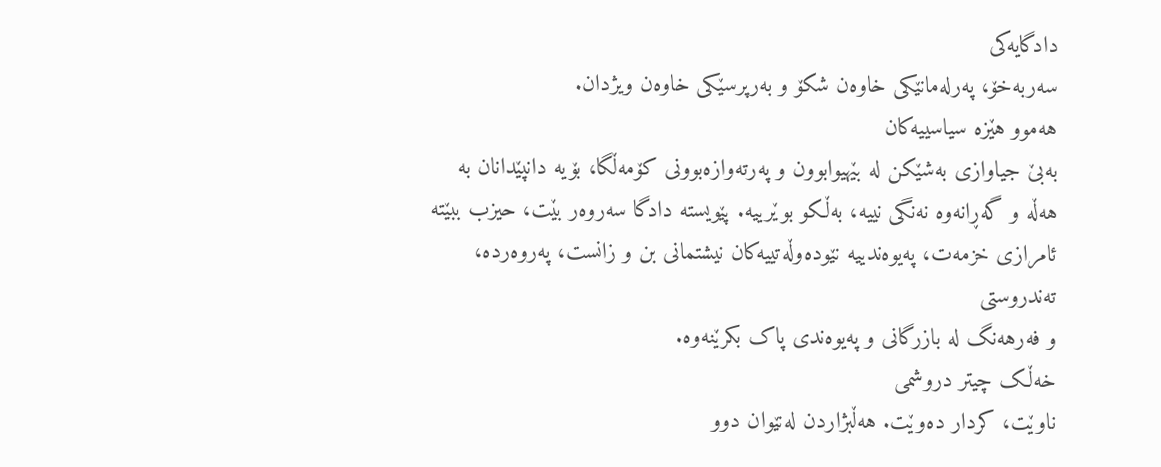دادگایەکی
سەربەخۆ، پەرلەمانێکی خاوەن شکۆ و بەرپرسێکی خاوەن ویژدان.
هەموو هێزە سیاسییەکان
بەبێ جیاوازی بەشێکن لە بێهیوابوون و پەرتەوازەبوونی کۆمەڵگا، بۆیە دانپێدانان بە
هەڵە و گەڕانەوە نەنگی نییە، بەڵکو بوێرییە. پێویستە دادگا سەروەر بێت، حیزب ببێتە
ئامرازی خزمەت، پەیوەندییە نێودەوڵەتییەکان نیشتمانی بن و زانست، پەروەردە، تەندروستی
و فەرهەنگ لە بازرگانی و پەیوەندی پاک بکرێنەوە.
خەڵک چیتر دروشمی
ناوێت، کردار دەوێت. هەڵبژاردن لەنێوان دوو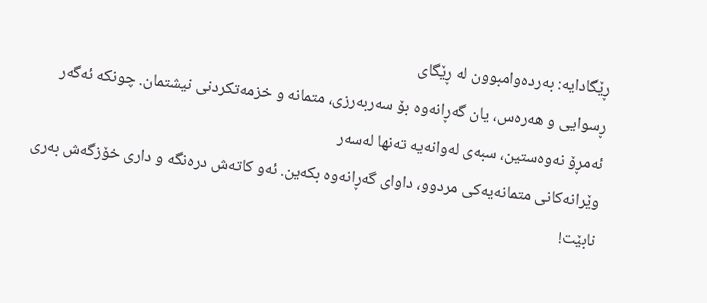ڕێگادایە: بەردەوامبوون لە ڕێگای
ڕسوایی و هەرەس، یان گەڕانەوە بۆ سەربەرزی، متمانە و خزمەتکردنی نیشتمان. چونکە ئەگەر ئەمڕۆ نەوەستین، سبەی لەوانەیە تەنها لەسەر
وێرانەکانی متمانەیەکی مردوو، داوای گەڕانەوە بکەین. ئەو کاتەش درەنگە و داری خۆزگەش بەری نابێت!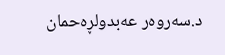د.سەروەر عەبدولڕەحمان